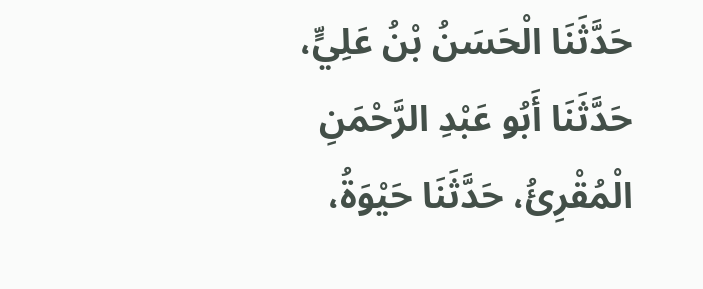حَدَّثَنَا الْحَسَنُ بْنُ عَلِيٍّ، حَدَّثَنَا أَبُو عَبْدِ الرَّحْمَنِ الْمُقْرِئُ، حَدَّثَنَا حَيْوَةُ،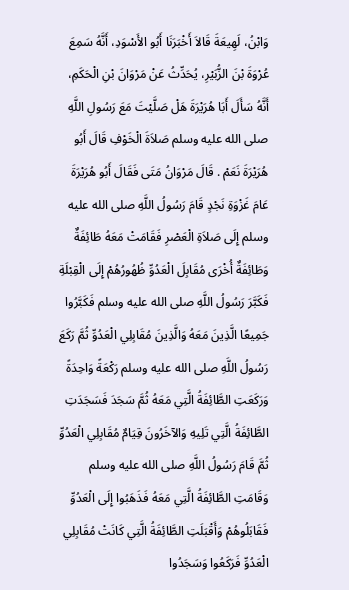وَابْنُ، لَهِيعَةَ قَالاَ أَخْبَرَنَا أَبُو الأَسْوَدِ، أَنَّهُ سَمِعَ عُرْوَةَ بْنَ الزُّبَيْرِ، يُحَدِّثُ عَنْ مَرْوَانَ بْنِ الْحَكَمِ، أَنَّهُ سَأَلَ أَبَا هُرَيْرَةَ هَلْ صَلَّيْتَ مَعَ رَسُولِ اللَّهِ صلى الله عليه وسلم صَلاَةَ الْخَوْفِ قَالَ أَبُو هُرَيْرَةَ نَعَمْ . قَالَ مَرْوَانُ مَتَى فَقَالَ أَبُو هُرَيْرَةَ عَامَ غَزْوَةِ نَجْدٍ قَامَ رَسُولُ اللَّهِ صلى الله عليه وسلم إِلَى صَلاَةِ الْعَصْرِ فَقَامَتْ مَعَهُ طَائِفَةٌ وَطَائِفَةٌ أُخْرَى مُقَابِلَ الْعَدُوِّ ظُهُورُهُمْ إِلَى الْقِبْلَةِ فَكَبَّرَ رَسُولُ اللَّهِ صلى الله عليه وسلم فَكَبَّرُوا جَمِيعًا الَّذِينَ مَعَهُ وَالَّذِينَ مُقَابِلِي الْعَدُوِّ ثُمَّ رَكَعَ رَسُولُ اللَّهِ صلى الله عليه وسلم رَكْعَةً وَاحِدَةً وَرَكَعَتِ الطَّائِفَةُ الَّتِي مَعَهُ ثُمَّ سَجَدَ فَسَجَدَتِ الطَّائِفَةُ الَّتِي تَلِيهِ وَالآخَرُونَ قِيَامٌ مُقَابِلِي الْعَدُوِّ ثُمَّ قَامَ رَسُولُ اللَّهِ صلى الله عليه وسلم وَقَامَتِ الطَّائِفَةُ الَّتِي مَعَهُ فَذَهَبُوا إِلَى الْعَدُوِّ فَقَابَلُوهُمْ وَأَقْبَلَتِ الطَّائِفَةُ الَّتِي كَانَتْ مُقَابِلِي الْعَدُوِّ فَرَكَعُوا وَسَجَدُوا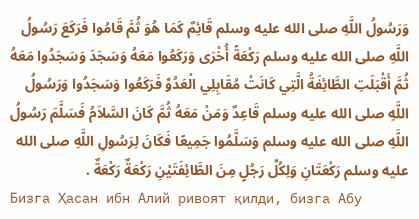وَرَسُولُ اللَّهِ صلى الله عليه وسلم قَائِمٌ كَمَا هُوَ ثُمَّ قَامُوا فَرَكَعَ رَسُولُ اللَّهِ صلى الله عليه وسلم رَكْعَةً أُخْرَى وَرَكَعُوا مَعَهُ وَسَجَدَ وَسَجَدُوا مَعَهُ ثُمَّ أَقْبَلَتِ الطَّائِفَةُ الَّتِي كَانَتْ مُقَابِلِي الْعَدُوِّ فَرَكَعُوا وَسَجَدُوا وَرَسُولُ اللَّهِ صلى الله عليه وسلم قَاعِدٌ وَمَنْ مَعَهُ ثُمَّ كَانَ السَّلاَمُ فَسَلَّمَ رَسُولُ اللَّهِ صلى الله عليه وسلم وَسَلَّمُوا جَمِيعًا فَكَانَ لِرَسُولِ اللَّهِ صلى الله عليه وسلم رَكْعَتَانِ وَلِكُلِّ رَجُلٍ مِنَ الطَّائِفَتَيْنِ رَكْعَةٌ رَكْعَةٌ .
Бизга Ҳасан ибн Алий ривоят қилди, бизга Абу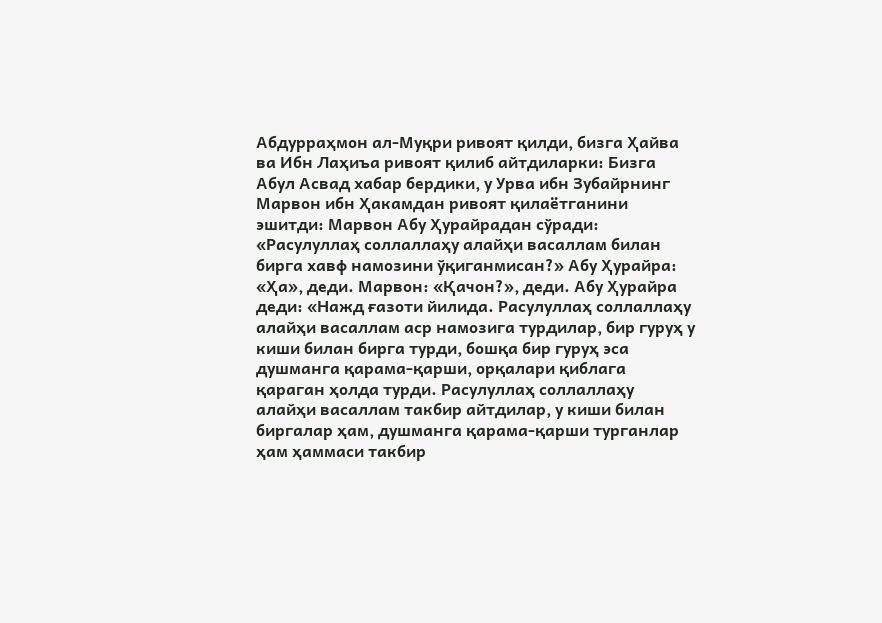Абдурраҳмон ал-Муқри ривоят қилди, бизга Ҳайва ва Ибн Лаҳиъа ривоят қилиб айтдиларки: Бизга Абул Асвад хабар бердики, у Урва ибн Зубайрнинг Марвон ибн Ҳакамдан ривоят қилаётганини эшитди: Марвон Абу Ҳурайрадан сўради: «Расулуллаҳ соллаллаҳу алайҳи васаллам билан бирга хавф намозини ўқиганмисан?» Абу Ҳурайра: «Ҳа», деди. Марвон: «Қачон?», деди. Абу Ҳурайра деди: «Нажд ғазоти йилида. Расулуллаҳ соллаллаҳу алайҳи васаллам аср намозига турдилар, бир гуруҳ у киши билан бирга турди, бошқа бир гуруҳ эса душманга қарама-қарши, орқалари қиблага қараган ҳолда турди. Расулуллаҳ соллаллаҳу алайҳи васаллам такбир айтдилар, у киши билан биргалар ҳам, душманга қарама-қарши турганлар ҳам ҳаммаси такбир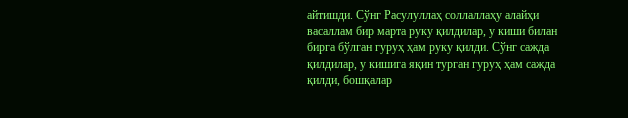айтишди. Сўнг Расулуллаҳ соллаллаҳу алайҳи васаллам бир марта руку қилдилар, у киши билан бирга бўлган гуруҳ ҳам руку қилди. Сўнг сажда қилдилар, у кишига яқин турган гуруҳ ҳам сажда қилди, бошқалар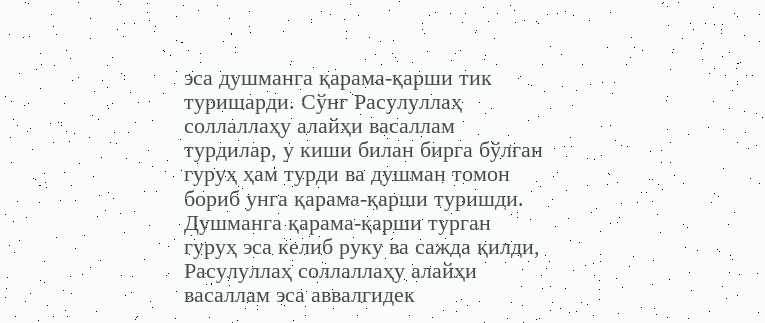эса душманга қарама-қарши тик туришарди. Сўнг Расулуллаҳ соллаллаҳу алайҳи васаллам турдилар, у киши билан бирга бўлган гуруҳ ҳам турди ва душман томон бориб унга қарама-қарши туришди. Душманга қарама-қарши турган гуруҳ эса келиб руку ва сажда қилди, Расулуллаҳ соллаллаҳу алайҳи васаллам эса аввалгидек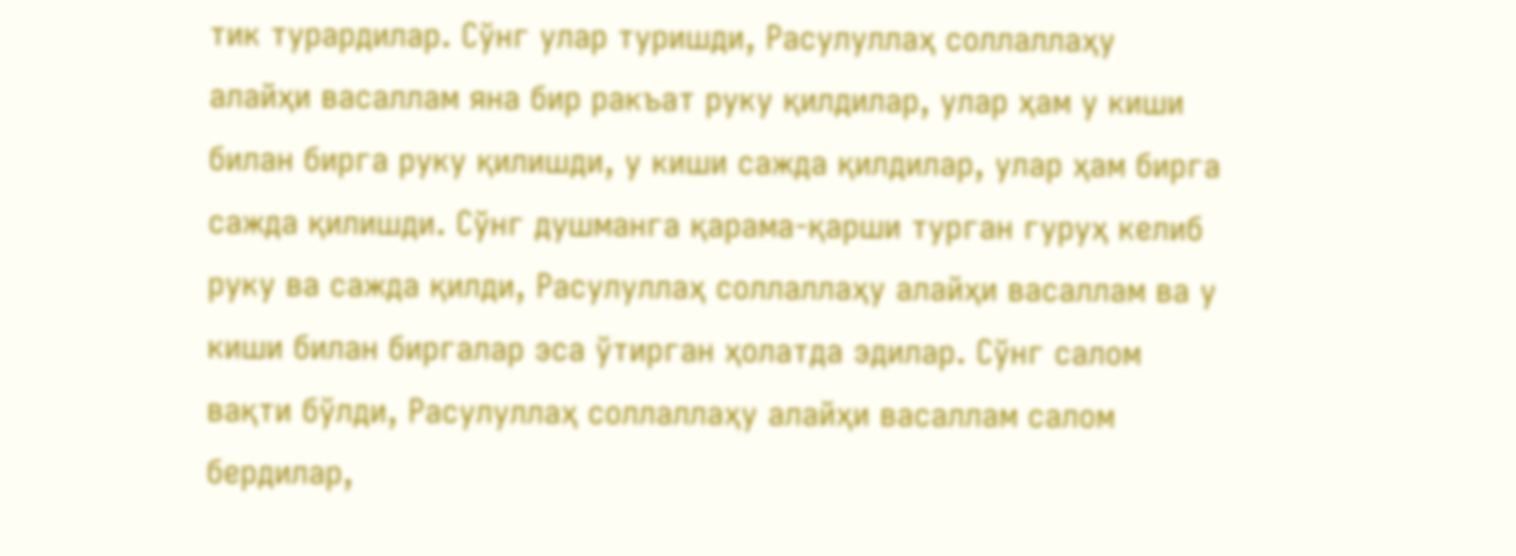тик турардилар. Сўнг улар туришди, Расулуллаҳ соллаллаҳу алайҳи васаллам яна бир ракъат руку қилдилар, улар ҳам у киши билан бирга руку қилишди, у киши сажда қилдилар, улар ҳам бирга сажда қилишди. Сўнг душманга қарама-қарши турган гуруҳ келиб руку ва сажда қилди, Расулуллаҳ соллаллаҳу алайҳи васаллам ва у киши билан биргалар эса ўтирган ҳолатда эдилар. Сўнг салом вақти бўлди, Расулуллаҳ соллаллаҳу алайҳи васаллам салом бердилар,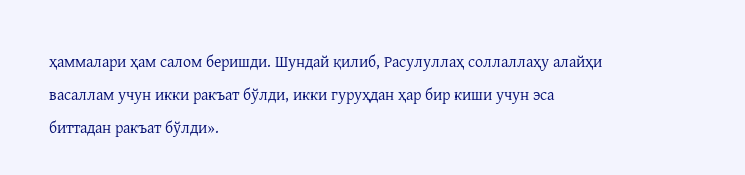ҳаммалари ҳам салом беришди. Шундай қилиб, Расулуллаҳ соллаллаҳу алайҳи васаллам учун икки ракъат бўлди, икки гуруҳдан ҳар бир киши учун эса биттадан ракъат бўлди».